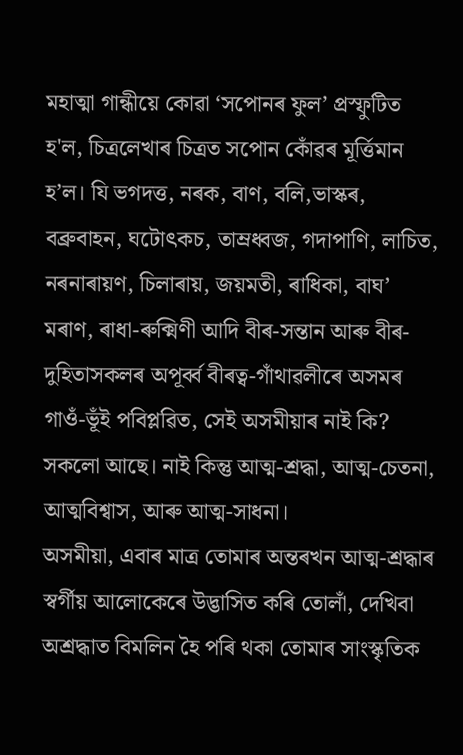মহাত্মা গান্ধীয়ে কোৱা ‘সপোনৰ ফুল’ প্ৰস্ফুটিত হ'ল, চিত্ৰলেখাৰ চিত্ৰত সপোন কোঁৱৰ মূৰ্ত্তিমান হ’ল। যি ভগদত্ত, নৰক, বাণ, বলি,ভাস্কৰ, বব্ৰুবাহন, ঘটোৎকচ, তাম্ৰধ্বজ, গদাপাণি, লাচিত, নৰনাৰায়ণ, চিলাৰায়, জয়মতী, ৰাধিকা, বাঘ’ মৰাণ, ৰাধা-ৰুক্মিণী আদি বীৰ-সন্তান আৰু বীৰ-দুহিতাসকলৰ অপূৰ্ব্ব বীৰত্ব-গাঁথাৱলীৰে অসমৰ গাওঁ-ভূঁই পবিপ্লৱিত, সেই অসমীয়াৰ নাই কি? সকলো আছে। নাই কিন্তু আত্ম-শ্ৰদ্ধা, আত্ম-চেতনা, আত্মবিশ্বাস, আৰু আত্ম-সাধনা।
অসমীয়া, এবাৰ মাত্ৰ তোমাৰ অন্তৰখন আত্ম-শ্ৰদ্ধাৰ স্বৰ্গীয় আলোকেৰে উদ্ভাসিত কৰি তোলাঁ, দেখিবা অশ্ৰদ্ধাত বিমলিন হৈ পৰি থকা তোমাৰ সাংস্কৃতিক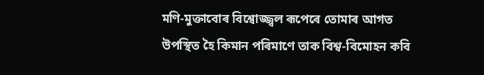মণি-মুক্তাবোৰ বিশ্বোজ্জ্বল ৰূপেৰে তোমাৰ আগত উপস্থিত হৈ কিমান পৰিমাণে তাক বিশ্ব-বিমোহন কবি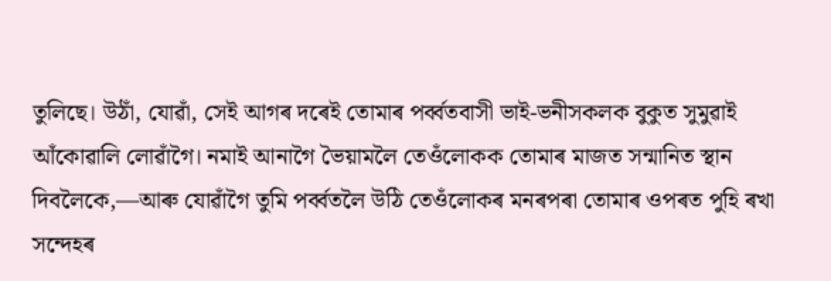তুলিছে। উঠাঁ, যোৱাঁ, সেই আগৰ দৰেই তোমাৰ পৰ্ব্বতবাসী ভাই-ভনীসকলক বুকুত সুমুৱাই আঁকোৱালি লোৱাঁগৈ। নমাই আনাগৈ ভৈয়ামলৈ তেওঁলোকক তোমাৰ মাজত সন্মানিত স্থান দিবলৈকে,—আৰু যোৱাঁগৈ তুমি পৰ্ব্বতলৈ উঠি তেওঁলোকৰ মনৰপৰা তোমাৰ ওপৰত পুহি ৰখা সন্দেহৰ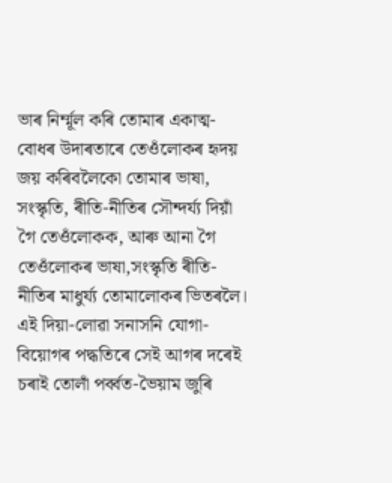ভাৰ নিৰ্ম্মূল কৰি তোমাৰ একাত্ম-বোধৰ উদাৰতাৰে তেওঁলোকৰ হৃদয় জয় কৰিবলৈকো তোমাৰ ভাষা, সংস্কৃতি, ৰীতি-নীতিৰ সৌন্দৰ্য্য দিয়াঁ গৈ তেওঁলোকক, আৰু আনা গৈ তেওঁলোকৰ ভাষা,সংস্কৃতি ৰীতি-নীতিৰ মাধুৰ্য্য তোমালোকৰ ভিতৰলৈ। এই দিয়া-লোৱা সনাসনি যোগা-বিয়োগৰ পদ্ধতিৰে সেই আগৰ দৰেই চৰাই তোলাঁ পৰ্ব্বত-ভৈয়াম জুৰি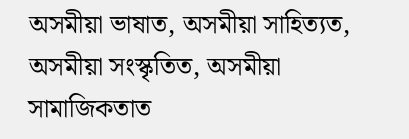অসমীয়া ভাষাত, অসমীয়া সাহিত্যত, অসমীয়া সংস্কৃতিত, অসমীয়া সামাজিকতাত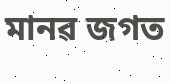মানৱ জগত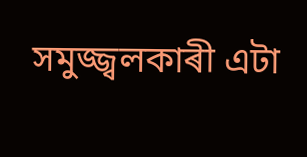সমুজ্জ্বলকাৰী এটা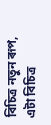বিচিত্ৰ নতুন ৰূপ, এটা বিচিত্ৰ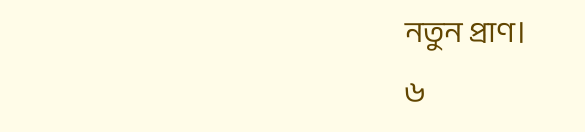নতুন প্ৰাণ।
৬